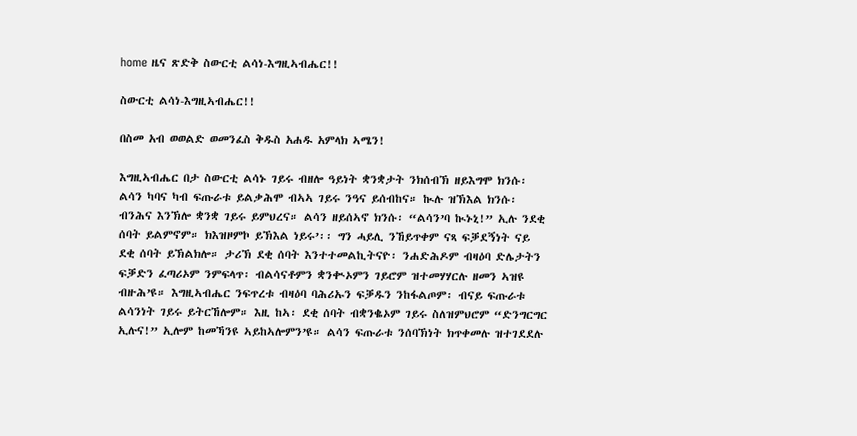home ዜና ጽድቅ ስውርቲ ልሳነ-እግዚኣብሔር!!

ስውርቲ ልሳነ-እግዚኣብሔር!!

በስመ አብ ወወልድ ወመንፈስ ቅዱስ አሐዱ አምላክ ኣሜን!

እግዚኣብሔር በታ ስውርቲ ልሳኑ ገይሩ ብዘሎ ዓይነት ቋንቋታት ንክሰብኽ ዘይእግሞ ክንሱ፡ ልሳን ካባና ካብ ፍጡራቱ ይልቃሕሞ ብኣኣ ገይሩ ንዓና ይሰብከና። ኲሉ ዝኽእል ክንሱ፡ ብንሕና እንኽሎ ቋንቋ ገይሩ ይምህረና። ልሳን ዘይሰኣኖ ክንሱ፡ “ልሳን’ባ ኲኑኒ!” ኢሉ ንደቂ ሰባት ይልምኖም። ክእዝዞምኮ ይኽእል ነይሩ’፡፡ ግን ሓይሊ ንኸይጥቀም ናጻ ፍቓደኝነት ናይ ደቂ ሰባት ይኽልክሎ። ታሪኽ ደቂ ሰባት እንተተመልኪትናዮ፡ ንሐድሕዶም ብዛዕባ ድሌታትን ፍቓድን ፈጣሪኦም ንምፍላጥ፡ ብልሳናቶምን ቋንቊኦምን ገይሮም ዝተመሃሃርሉ ዘመን ኣዝዩ ብዙሕ’ዩ። እግዚኣብሔር ንፍጥረቱ ብዛዕባ ባሕሪኡን ፍቓዱን ንከፋልጦም፡ ብናይ ፍጡራቱ ልሳንነት ገይሩ ይትርኸሎም። እዚ ከኣ፡ ደቂ ሰባት ብቋንቈኦም ገይሩ ስለዝምህሮም “ድንግርግር ኢሉና!” ኢሎም ከመኻንዩ ኣይከኣሎምን’ዩ። ልሳን ፍጡራቱ ንሰባኽነት ክጥቀመሉ ዝተገደደሉ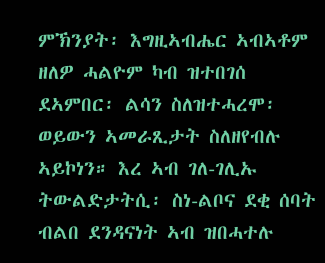ምኽንያት፡ እግዚኣብሔር ኣብኣቶም ዘለዎ ሓልዮም ካብ ዝተበገሰ ደኣምበር፡ ልሳን ስለዝተሓረሞ፡ ወይውን ኣመራጺታት ስለዘየብሉ ኣይኮነን። እረ ኣብ ገለ-ገሊኡ ትውልድታትሲ፡ ስነ-ልቦና ደቂ ሰባት ብልበ ደንዳናነት ኣብ ዝበሓተሉ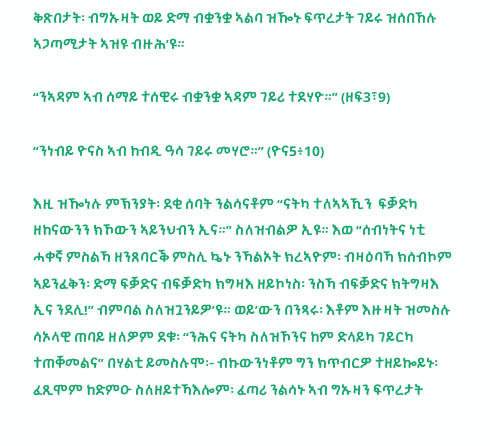ቅጽበታት፡ ብግኡዛት ወይ ድማ ብቋንቋ ኣልባ ዝዀኑ ፍጥረታት ገይሩ ዝሰበኸሉ ኣጋጣሚታት ኣዝዩ ብዙሕ’ዩ።

“ንኣዳም ኣብ ሰማይ ተሰዊሩ ብቋንቋ ኣዳም ገይሪ ተደሃዮ።” (ዘፍ3፣9)

“ንነብይ ዮናስ ኣብ ከብዲ ዓሳ ገይሩ መሃሮ።” (ዮና5፥10)

እዚ ዝዀነሉ ምኽንያት፡ ደቂ ሰባት ንልሳናቶም “ናትካ ተለኣኣኺን  ፍቓድካ ዘከናውንን ክኾውን ኣይንህብን ኢና።” ስለዝብልዎ ኢዩ። እወ “ሰብነትና ነቲ ሓቀኛ ምስልኻ ዘንጸባርቕ ምስሊ ኴኑ ንኻልኦት ክረኣዮም፡ ብዛዕባኻ ክሰብኮም ኣይንፈቅን፡ ድማ ፍቓድና ብፍቓድካ ክግዛእ ዘይኮነስ፡ ንስኻ ብፍቓድና ክትግዛእ ኢና ንደሊ!” ብምባል ስለዝጓንይዎ’ዩ። ወይ’ውን በንጻሩ፡ እቶም እዙዛት ዝመስሉ ሳኦላዊ ጠባይ ዘለዎም ደቁ፡ “ንሕና ናትካ ስለዝኾንና ከም ድላይካ ገይርካ ተጠቐመልና” በሃልቲ ይመስሉሞ፡- ብኩውንነቶም ግን ክጥብርዎ ተዘይኰይኑ፡ ፈጺሞም ከድምዑ ስለዘይተኻእሎም፡ ፈጣሪ ንልሳኑ ኣብ ግኡዛን ፍጥረታት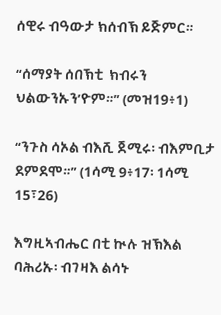ሰዊሩ ብዓውታ ክሰብኽ ይጅምር።

“ሰማያት ሰበኽቲ  ክብሩን ህልውንኡን’ዮም።” (መዝ19፥1)

“ንጉስ ሳኦል ብእሺ ጀሚሩ፡ ብእምቢታ ደምደሞ።” (1ሳሚ 9፥17፡ 1ሳሚ 15፣26)

እግዚኣብሔር በቲ ኲሉ ዝኽእል ባሕሪኡ፡ ብገዛእ ልሳኑ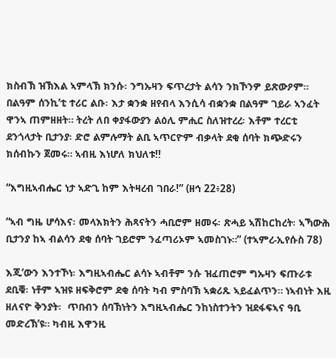ክስብኽ ዝኽእል ኣምላኽ ክንሱ፡ ንግኡዛን ፍጥረታት ልሳን ንክኾንዎ ይጽውዖም። በልዓም ሰንኪ’ቲ ተሪር ልቡ፡ እታ ቋንቋ ዘየብላ እንሲሳ ብቋንቋ በልዓም ገይራ ኣንፈት ዋንኣ ጠምዘዘት። ትረት ለበ ቀያፋውያን ልዕሊ ምሒር ስለዝተረረ፡ እቶም ተረርቲ ደንጎላታት ቢታንያ፡ ድሮ ልምሉማት ልቢ ኣጥርዮም ብቃላት ደቂ ሰባት ክጭድሩን ክሰብኩን ጀመሩ። ኣብዚ እነሆለ ክህለቱ!!

“እግዚኣብሔር ነታ ኣድጊ ከም እትዛረብ ገበራ!” (ዘኅ 22፥28)

“ኣብ ግዜ ሆሳእና፡ መላእክትን ሕጻናትን ሓቢሮም ዘመሩ፡ ጽሓይ ኣሽከርከረት፡ ኣኻውሕ ቢታንያ ከኣ ብልሳን ደቂ ሰባት ገይሮም ንፈጣሪኦም ኣመስገኑ።” (ተኣምረ-ኢየሱስ 78)

እጂ’ውን እንተኾነ፡ እግዚኣብሔር ልሳኑ ኣብቶም ንሱ ዝፈጠሮም ግኡዛን ፍጡራቱ ደቢቑ፡ ነቶም ኣዝዩ ዘፍቅሮም ደቂ ሰባት ካብ ምስባኽ ኣቋሪጹ ኣይፈልጥን። ነኣብነት እዚ ዘለናዮ ቅንያት፡  ጥበብን ሰባኽነትን እግዚኣብሔር ንከነስተንትን ዝደፋፍኣና ዓቢ መድረኽ’ዩ። ካብዚ እዋንዚ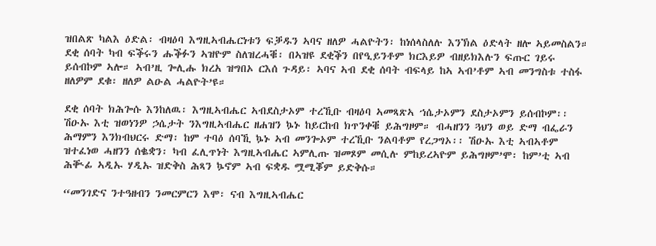ዝበልጽ ካልእ ዕድል፡ ብዛዕባ እግዚኣብሔርነቱን ፍቓዱን ኣባና ዘለዎ ሓልዮትን፡ ከነሰላስለሉ እንኽል ዕድላት ዘሎ ኣይመስልን። ደቂ ሰባት ካብ ፍቕሩን ሑቕፉን ኣዝዮም ስለዝረሓቑ፡ በኣዝዩ ደቂቕን በየዒይንቶም ክርእይዎ ብዘይክእሉን ፍጡር ገይሩ ይሰብኮም ኣሎ። ኣብ’ዚ ጐሊሑ ክረአ ዝግበኦ ርእሰ ጉዳይ፡ ኣባና ኣብ ደቂ ሰባት ብፍላይ ከኣ ኣብ’ቶም ኣብ መንግስቱ ተስፋ ዘለዎም ደቁ፡ ዘለዎ ልዑል ሓልዮት’ዩ።

ደቂ ሰባት ክሕጐሱ እንከለዉ፡ እግዚኣብሔር ኣብደስታኦም ተረኺቡ ብዛዕባ ኣመጻጽኣ ኀሴታኦምን ደስታኦምን ይሰብኮም፡፡ ሽዑኡ እቲ ዝወነንዎ ኃሴታት ንእግዚኣብሔር ዘሐዝን ኴኑ ከይርከብ ክጥንቀቑ ይሕግዞም። ብሓዘንን ጓህን ወይ ድማ ብፌራን ሕማምን እንክብህርሩ ድማ፡ ከም ተባዕ ሰባኺ ኴኑ ኣብ መንጐኦም ተረኺቡ ንልባቶም የረጋግኦ፡፡ ሽዑኡ እቲ ኣብኣቶም ዝተፈነወ ሓዘንን ሰቈቋን፡ ካብ ፈሊጥነት እግዚኣብሔር ኣምሊጡ ዝመጾም መሲሉ ምከይረኣዮም ይሕግዞም’ሞ፡ ከም’ቲ ኣብ ሕቚፊ ኣዲኡ ሃዲኡ ዝድቅስ ሕጻን ኴኖም ኣብ ፍቋዱ ሟሚቖም ይድቅሱ።

“መንገድና ንተዓዘብን ንመርምርን እሞ፡ ናብ እግዚኣብሔር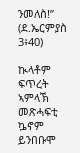ንመለስ!” (ደ.ኤርምያስ 3፥40)

ኲላቶም ፍጥረት ኣምላኽ መጽሓፍቲ ኴኖም ይንበቡሞ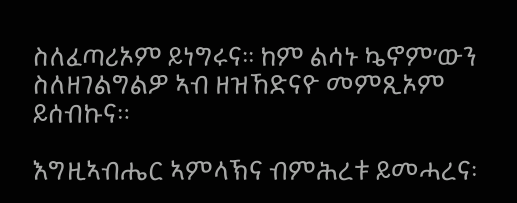ስለፈጣሪኦም ይነግሩና፡፡ ከም ልሳኑ ኴኖም’ውን ስለዘገልግልዎ ኣብ ዘዝኸድናዮ መምጺኦም ይሰብኩና።

እግዚኣብሔር ኣምላኽና ብምሕረቱ ይመሓረና፡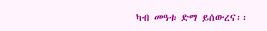ካብ መዓቱ ድማ ይሰውረና፡፡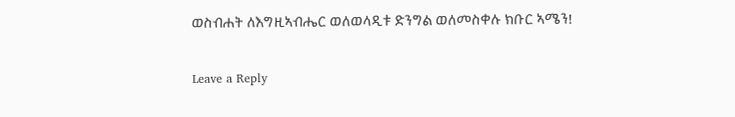ወስብሐት ለእግዚኣብሔር ወለወላዲቱ ድንግል ወለመስቀሉ ክቡር ኣሜን!

Leave a Reply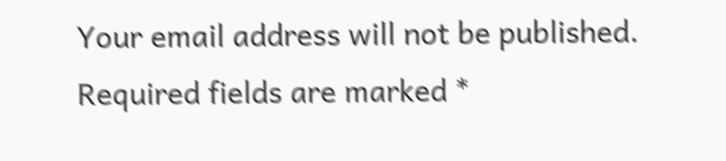Your email address will not be published. Required fields are marked *